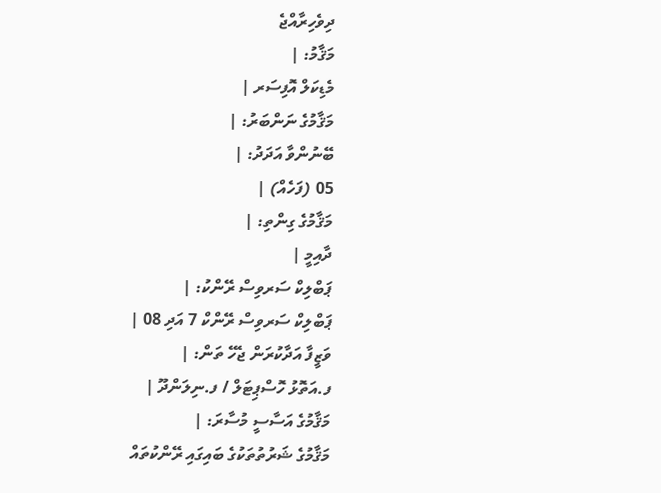ދިވެހިރާއްޖެ
މަޤާމު: |
މެޑިކަލް އޮފިސަރ |
މަޤާމުގެ ނަންބަރު: |
ބޭނުންވާ އަދަދު: |
05 (ފަހެއް) |
މަޤާމުގެ ގިންތި: |
ދާއިމީ |
ޕަބްލިކް ސަރވިސް ރޭންކު: |
ޕަބްލިކް ސަރވިސް ރޭންކް 7 އަދި 08 |
ވަޒީފާ އަދާކުރަން ޖެހޭ ތަން: |
ފ.އަތޮޅު ހޮސްޕިޓަލް / ފ.ނިލަންދޫ |
މަޤާމުގެ އަސާސީ މުސާރަ: |
މަޤާމުގެ ޝަރުތުތަކުގެ ބައިގައި ރޭންކުތައް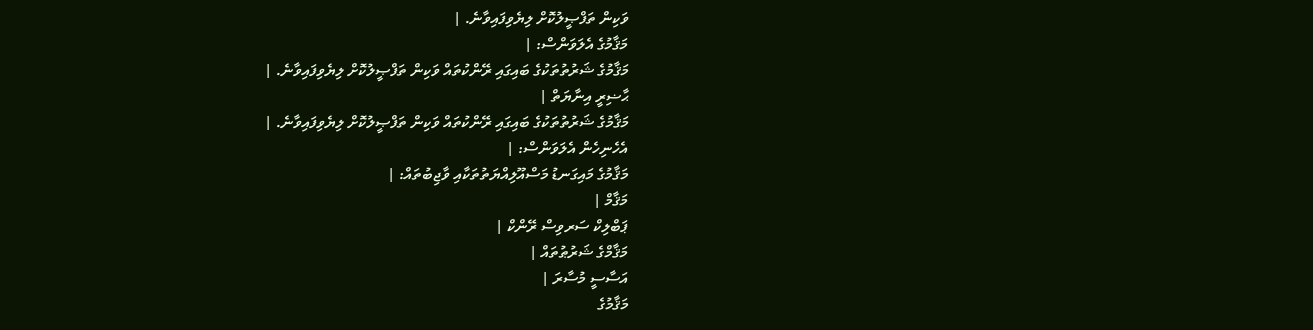ވަކިން ތަފްޞީލުކޮށް ލިޔެވިފައިވާނެ. |
މަޤާމުގެ އެލަވަންސް: |
މަޤާމުގެ ޝަރުތުތަކުގެ ބައިގައި ރޭންކުތައް ވަކިން ތަފްޞީލުކޮށް ލިޔެވިފައިވާނެ. |
ޙާޟިރީ އިނާޔަތް |
މަޤާމުގެ ޝަރުތުތަކުގެ ބައިގައި ރޭންކުތައް ވަކިން ތަފްޞީލުކޮށް ލިޔެވިފައިވާނެ. |
އެހެނިހެން އެލަވަންސް: |
މަޤާމުގެ މައިގަނޑު މަސްއޫލިއްޔަތުތަކާއި ވާޖިބުތައް: |
މަޤާމް |
ޕަބްލިކް ސަރވިސް ރޭންކް |
މަޤާމްގެ ޝަރުޠުތައް |
އަސާސީ މުސާރަ |
މަޤާމުގެ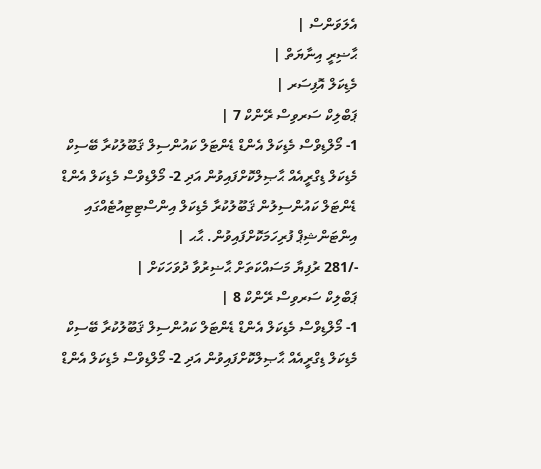އެލަވަންސް |
ޙާޟިރީ އިނާޔަތް |
މެޑިކަލް އޮފިސަރ |
ޕަބްލިކް ސަރވިސް ރޭންކް 7 |
1- މޯލްޑިވްސް މެޑިކަލް އެންޑް ޑެންޓަލް ކައުންސިލް ޤަބޫލުކުރާ ބޭސިކް މެޑިކަލް ޑިގްރީއެއް ޙާޞިލްކޮށްފައިވުން އަދި 2- މޯލްޑިވްސް މެޑިކަލް އެންޑް ޑެންޓަލް ކައުންސިލުން ޤަބޫލުކުރާ މެޑިކަލް އިންސްޓިޓިއުޓެއްގައި އިންޓަންޝިޕް ފުރިހަމަކޮށްފައިވުން. ޙާޙ |
-/281 ރުފިޔާ މަސައްކަތަށް ޙާޟިރުވާ ދުވަހަކަށް |
ޕަބްލިކް ސަރވިސް ރޭންކް 8 |
1- މޯލްޑިވްސް މެޑިކަލް އެންޑް ޑެންޓަލް ކައުންސިލް ޤަބޫލުކުރާ ބޭސިކް މެޑިކަލް ޑިގްރީއެއް ޙާޞިލްކޮށްފައިވުން އަދި 2- މޯލްޑިވްސް މެޑިކަލް އެންޑް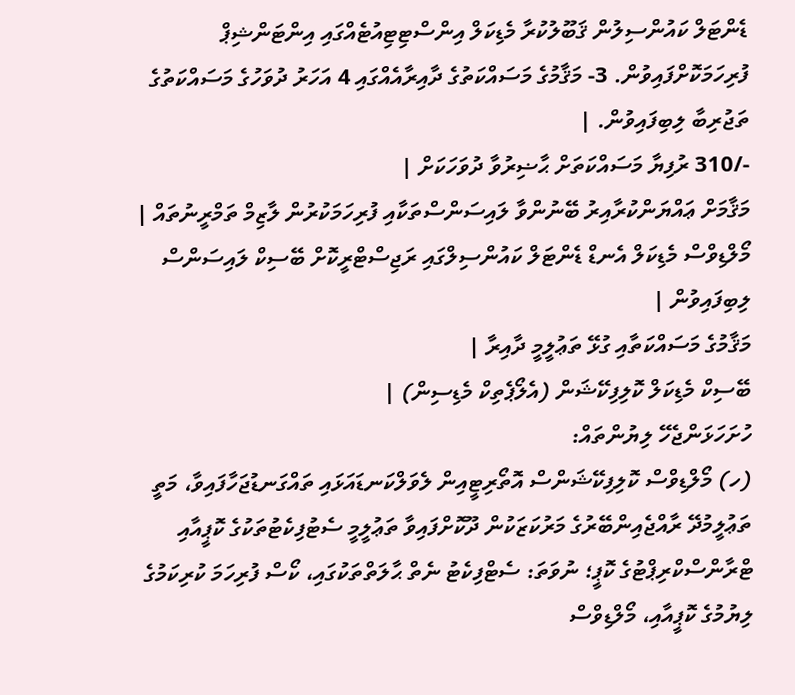ޑެންޓަލް ކައުންސިލުން ޤަބޫލުކުރާ މެޑިކަލް އިންސްޓިޓިއުޓެއްގައި އިންޓަންޝިޕް ފުރިހަމަކޮށްފައިވުން. 3- މަޤާމުގެ މަސައްކަތުގެ ދާއިރާއެއްގައި 4 އަހަރު ދުވަހުގެ މަސައްކަތުގެ ތަޖުރިބާ ލިބިފައިވުން. |
-/310 ރުފިޔާ މަސައްކަތަށް ޙާޟިރުވާ ދުވަހަކަށް |
މަޤާމަށް ޢައްޔަންކުރާއިރު ބޭނުންވާ ލައިސަންސްތަކާއި ފުރިހަމަކުރުން ލާޒިމް ތަމްރީނުތައް |
މޯލްޑިވްސް މެޑިކަލް އެނޑް ޑެންޓަލް ކައުންސިލްގައި ރަޖިސްޓްރީކޮށް ބޭސިކް ލައިސަންސް ލިބިފައިވުން |
މަޤާމުގެ މަސައްކަތާއި ގުޅޭ ތަޢުލީމީ ދާއިރާ |
ބޭސިކް މެޑިކަލް ކޮލިފިކޭޝަން (އެލޯޕެތިކް މެޑިސިން) |
ހުށަހަޅަންޖެހޭ ލިޔުންތައް:
(ހ) މޯލްޑިވްސް ކޮލިފިކޭޝަންސް އޮތޯރިޓީއިން ލެވަލްކަނޑައަޅައި ތައްގަނޑުޖަހާފައިވާ، މަތީ ތަޢުލީމުދޭ ރާއްޖެއިންބޭރުގެ މަރުކަޒަކުން ދޫކޮށްފައިވާ ތަޢުލީމީ ސެޓުފިކެޓުތަކުގެ ކޮޕީއާއި ޓްރާންސްކްރިޕްޓުގެ ކޮޕީ؛ ނުވަތަ: ސެޓްފިކެޓު ނެތް ޙާލަތްތަކުގައި، ކޯސް ފުރިހަމަ ކުރިކަމުގެ ލިޔުމުގެ ކޮޕީއާއި، މޯލްޑިވްސް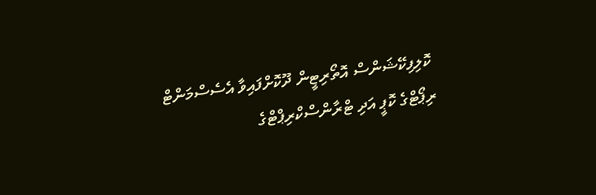ކޮލިފިކޭޝަންސް އޮތޯރިޓީން ދޫކޮށްފައިވާ އެސެސްމަންޓް ރިޕޯޓްގެ ކޮޕީ އަދި ޓްރާންސްކްރިޕްޓްގެ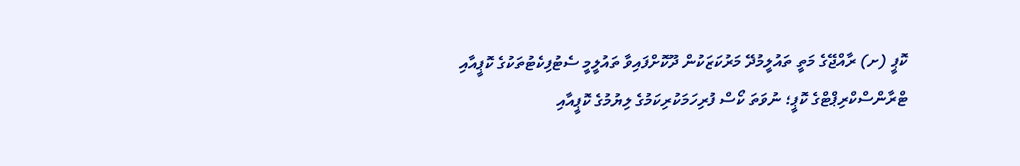ކޮޕީ (ށ) ރާއްޖޭގެ މަތީ ތައުލީމުދޭ މަރުކަޒަކުން ދޫކޮށްފައިވާ ތައުލީމީ ސެޓުފިކެޓުތަކުގެ ކޮޕީއާއި ޓްރާންސްކްރިޕްޓްގެ ކޮޕީ؛ ނުވަތަ ކޯސް ފުރިހަމަކުރިކަމުގެ ލިޔުމުގެ ކޮޕީއާއި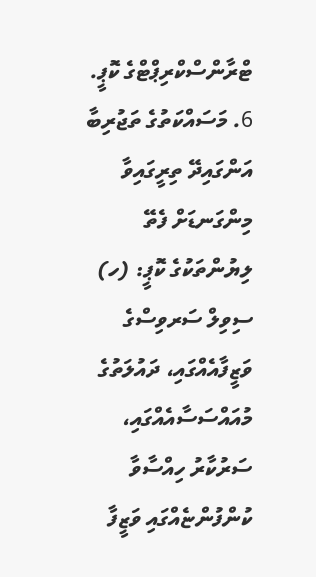ޓްރާންސްކްރިޕްޓްގެ ކޮޕީ. 6. މަސައްކަތުގެ ތަޖުރިބާ އަންގައިދޭ ތިރީގައިވާ މިންގަނޑަށް ފެތޭ ލިޔުންތަކުގެ ކޮޕީ: (ހ) ސިވިލް ސަރވިސްގެ ވަޒީފާއެއްގައި، ދައުލަތުގެ މުއައްސަސާއެއްގައި، ސަރުކާރު ހިއްސާވާ ކުންފުންޏެއްގައި ވަޒީފާ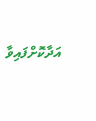އަދާކޮށްފައިވާ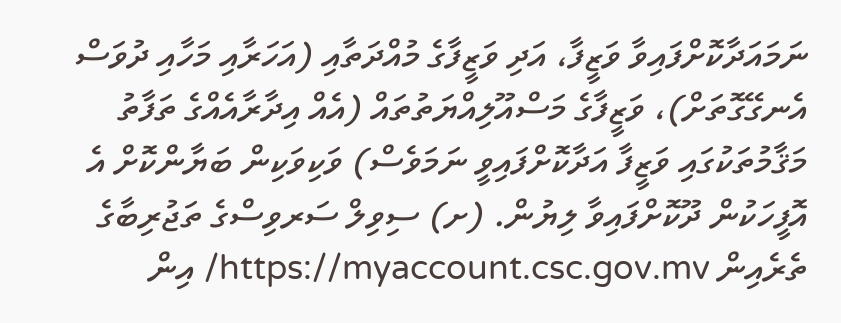ނަމައަދާކޮށްފައިވާ ވަޒީފާ، އަދި ވަޒީފާގެ މުއްދަތާއި (އަހަރާއި މަހާއި ދުވަސް އެނގޭގޮތަށް)، ވަޒީފާގެ މަސްއޫލިއްޔަތުތައް (އެއް އިދާރާއެއްގެ ތަފާތު މަޤާމުތަކުގައި ވަޒީފާ އަދާކޮށްފައިވީ ނަމަވެސް) ވަކިވަކިން ބަޔާންކޮށް އެ އޮފީހަކުން ދޫކޮށްފައިވާ ލިޔުން. (ށ) ސިވިލް ސަރވިސްގެ ތަޖުރިބާގެ ތެރެއިން https://myaccount.csc.gov.mv/ އިން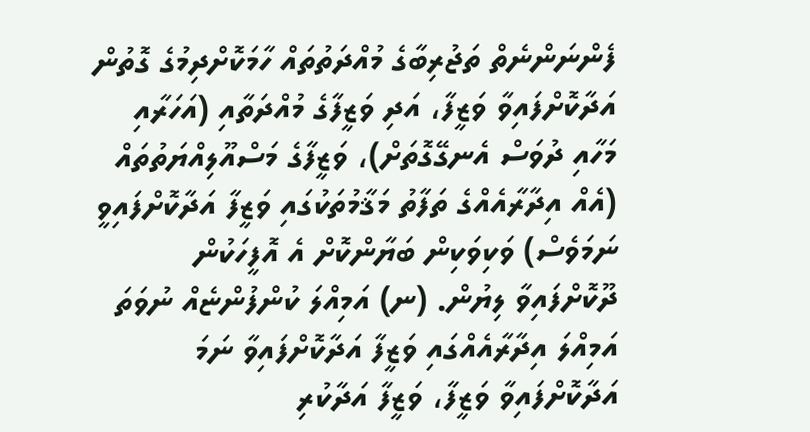ފެންނަންނެތް ތަޖުރިބާގެ މުއްދަތުތައް ހާމަކޮށްދިމުގެ ގޮތުން އަދާކޮށްފައިވާ ވަޒީފާ، އަދި ވަޒީފާގެ މުއްދަތާއި (އަހަރާއި މަހާއި ދުވަސް އެނގޭގޮތަށް)، ވަޒީފާގެ މަސްއޫލިއްޔަތުތައް (އެއް އިދާރާއެއްގެ ތަފާތު މަޤާމުތަކުގައި ވަޒީފާ އަދާކޮށްފައިވީ ނަމަވެސް) ވަކިވަކިން ބަޔާންކޮށް އެ އޮފީހަކުން ދޫކޮށްފައިވާ ލިޔުން. (ނ) އަމިއްލަ ކުންފުންޏެއް ނުވަތަ އަމިއްލަ އިދާރާއެއްގައި ވަޒީފާ އަދާކޮށްފައިވާ ނަމަ އަދާކޮށްފައިވާ ވަޒީފާ، ވަޒީފާ އަދާކުރި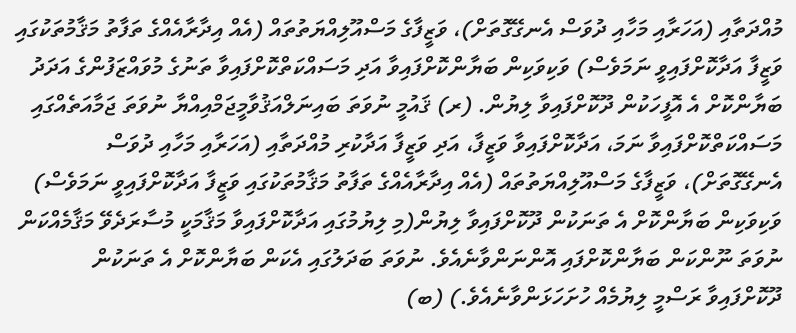މުއްދަތާއި (އަހަރާއި މަހާއި ދުވަސް އެނގޭގޮތަށް)، ވަޒީފާގެ މަސްއޫލިއްޔަތުތައް (އެއް އިދާރާއެއްގެ ތަފާތު މަޤާމުތަކުގައި ވަޒީފާ އަދާކޮށްފައިވީ ނަމަވެސް) ވަކިވަކިން ބަޔާންކޮށްފައިވާ އަދި މަސައްކަތްކޮށްފައިވާ ތަނުގެ މުވައްޒަފުންގެ އަދަދު ބަޔާންކޮށް އެ އޮފީހަކުން ދޫކޮށްފައިވާ ލިޔުން. (ރ) ޤައުމީ ނުވަތަ ބައިނަލްއަޤުވާމީޖަމްއިއްޔާ ނުވަތަ ޖަމާއަތެއްގައި މަސައްކަތްކޮށްފައިވާ ނަމަ، އަދާކޮށްފައިވާ ވަޒީފާ، އަދި ވަޒީފާ އަދާކުރި މުއްދަތާއި (އަހަރާއި މަހާއި ދުވަސް އެނގޭގޮތަށް)، ވަޒީފާގެ މަސްއޫލިއްޔަތުތައް (އެއް އިދާރާއެއްގެ ތަފާތު މަޤާމުތަކުގައި ވަޒީފާ އަދާކޮށްފައިވީ ނަމަވެސް) ވަކިވަކިން ބަޔާންކޮށް އެ ތަނަކުން ދޫކޮށްފައިވާ ލިޔުން(މި ލިޔުމުގައި އަދާކޮށްފައިވާ މަޤާމަކީ މުސާރަދެވޭ މަޤާމެއްކަން ނުވަތަ ނޫންކަން ބަޔާންކޮށްފައި އޮންނަންވާނެއެވެ. ނުވަތަ ބަދަލުގައި އެކަން ބަޔާންކޮށް އެ ތަނަކުން ދޫކޮށްފައިވާ ރަސްމީ ލިޔުމެއް ހުށަހަޅަންވާނެއެވެ.) (ބ)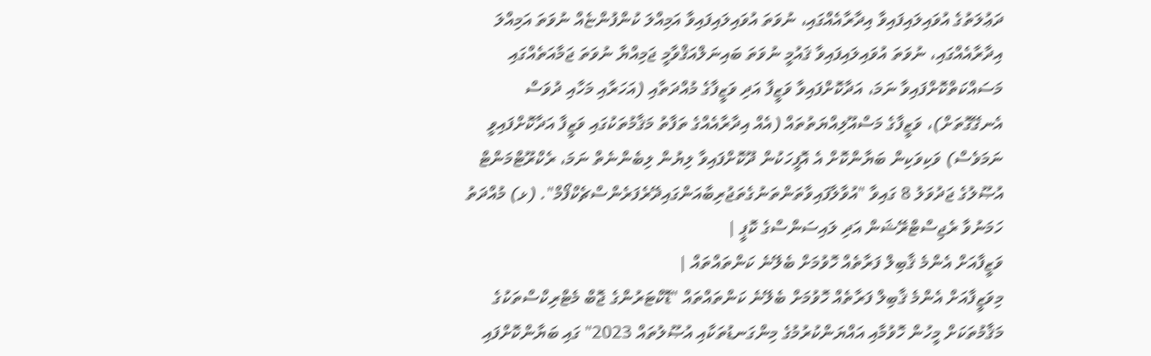ދަޢުލަތުގެ އުވައިލައިފައިވާ އިދާރާއެއްގައި، ނުވަތަ އުވައިލައިފައިވާ އަމިއްލަ ކުންފުންޏެއް ނުވަތަ އަމިއްލަ އިދާރާއެއްގައި، ނުވަތަ އުވައިލައިފައިވާ ޤައުމީ ނުވަތަ ބައިނަލްއަޤްވާމީ ޖަމިއްޔާ ނުވަތަ ޖަމާއަތެއްގައި މަސައްކަތްކޮށްފައިވާ ނަމަ، އަދާކޮށްފައިވާ ވަޒީފާ އަދި ވަޒީފާގެ މުއްދަތާއި (އަހަރާއި މަހާއި ދުވަސް އެނގޭގޮތަށް)، ވަޒީފާގެ މަސްއޫލިއްޔަތުތައް (އެއް އިދާރާއެއްގެ ތަފާތު މަޤާމުތަކުގައި ވަޒީފާ އަދާކޮށްފައިވީ ނަމަވެސް) ވަކިވަކިން ބަޔާންކޮށް އެ އޮފީހަކުން ދޫކޮށްފައިވާ ލިޔުން ލިބެންނެތް ނަމަ، ރެކްރޫޓްމަންޓް އުޞޫލުގެ ޖަދުވަލު 8 ގައިވާ "އުވާލާފައިވާތަންތަނުގެތަޖުރިބާއަންގައިދޭރެފަރެންސްޗެކްފޯމް". (ޅ) މުއްދަތު ހަމަނުވާ ރެޖިސްޓްރޭޝަން އަދި ލައިސަންސްގެ ކޮޕީ |
ވަޒީފާއަށް އެންމެ ޤާބިލް ފަރާތެއް ހޮވުމަށް ބެލޭނެ ކަންތައްތައް |
މިވަޒީފާއަށް އެންމެ ޤާބިލް ފަރާތެއް ހޮވުމަށް ބެލޭނެ ކަންތައްތައް "ޑޮކްޓަރުންގެ ޖޮބް މެޓްރިކްސްތަކުގެ މަޤާމުތަކަށް މީހުން ހޮވުމާއި އައްޔަންކުރުމުގެ މިންގަނޑުތަކާއި އުޞޫލުތައް 2023" ގައި ބަޔާންކޮށްފައި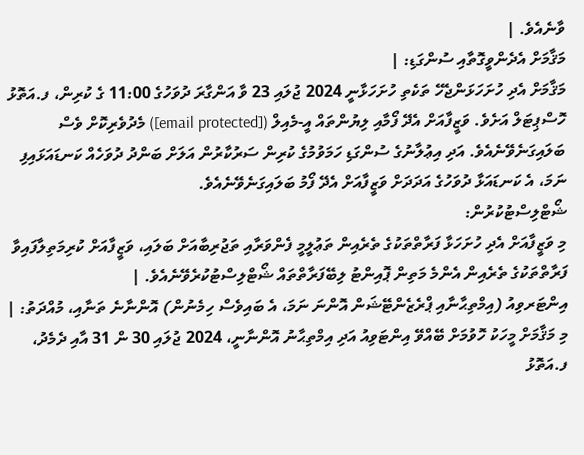ވާނެއެވެ. |
މަޤާމަށް އެދެންވީގޮތާއި ސުންގަޑި: |
މަޤާމަށް އެދި ހުށަހަޅަންޖެހޭ ތަކެތި ހުށަހަޅާނީ 2024 ޖުލައި 23 ވާ އަންގާރަ ދުވަހުގެ 11:00 ގެ ކުރިން، ފ.އަތޮޅު ހޮސްޕިޓަލް އަށެވެ. ވަޒީފާއަށް އެދޭ ފޯމާއި ލިޔުންތައް އީ-މެއިލް ([email protected]) މެދުވެރިކޮށް ވެސް ބަލައިގަނެވޭނެއެވެ. އަދި އިޢުލާނުގެ ސުންގަޑި ހަމަވުމުގެ ކުރިން ސަރުކާރުން އަލަށް ބަންދު ދުވަހެއް ކަނޑައަޅައިފި ނަމަ، އެ ކަނޑައަޅާ ދުވަހުގެ އަދަދަށް ވަޒީފާއަށް އެދޭ ފޯމު ބަލައިގަނެވޭނެއެވެ.
ޝޯޓްލިސްޓުކުރުން:
މި ވަޒީފާއަށް އެދި ހުށަހަޅާ ފަރާތްތަކުގެ ތެރެއިން ތަޢުލީމީ ފެންވަރާއި ތަޖުރިބާއަށް ބަލައި، ވަޒީފާއަށް ކުރިމަތިލާފައިވާ ފަރާތްތަކުގެ ތެރެއިން އެންމެ މަތިން ޕޮއިންޓު ލިބޭފަރާތްތައް ޝޯޓްލިސްޓުކުރެވޭނެއެވެ. |
އިންޓަރވިއު (އިމްތިޙާނާއި ޕްރެޒެންޓޭޝަން އޮންނަ ނަމަ، އެ ބައިވެސް ހިމެނުން) އޮންނާނެ ތަނާއި، މުއްދަތު: |
މި މަޤާމަށް މީހަކު ހޮވުމަށް ބޭއްވޭ އިންޓަވިއު އަދި އިމްތިޙާނު އޮންނާނީ، 2024 ޖުލައި 30 ން 31 އާއި ދެމެދު، ފ.އަތޮޅު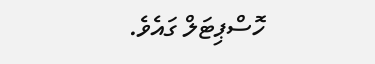ހޮސްޕިޓަލް ގައެވެ.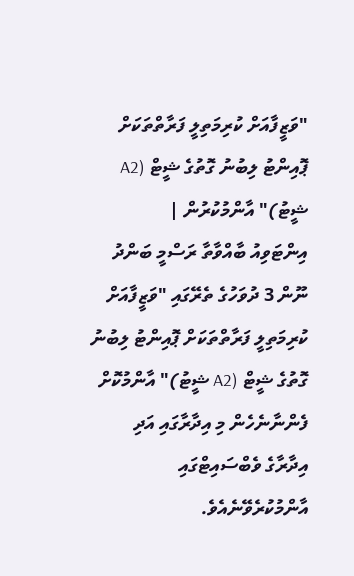"ވަޒީފާއަށް ކުރިމަތިލީ ފަރާތްތަކަށް ޕޮއިންޓު ލިބުނު ގޮތުގެ ޝީޓް (A2 ޝީޓު)" އާންމުކުރުން |
އިންޓަވިއު ބާއްވާތާ ރަސްމީ ބަންދު ނޫން 3 ދުވަހުގެ ތެރޭގައި "ވަޒީފާއަށް ކުރިމަތިލީ ފަރާތްތަކަށް ޕޮއިންޓު ލިބުނު ގޮތުގެ ޝީޓް (A2 ޝީޓު)" އާންމުކޮށް ފެންނާނެހެން މި އިދާރާގައި އަދި އިދާރާގެ ވެބްސައިޓްގައި އާންމުކުރެވޭނެއެވެ.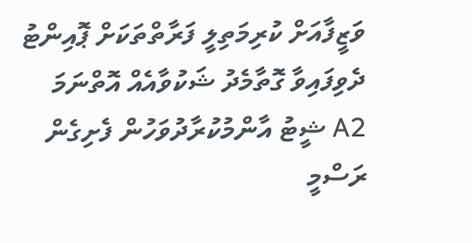ވަޒީފާއަށް ކުރިމަތިލީ ފަރާތްތަކަށް ޕޮއިންޓު ދެވިފައިވާ ގޮތާމެދު ޝަކުވާއެއް އޮތްނަމަ A2 ޝީޓު އާންމުކުރާދުވަހުން ފެށިގެން ރަސްމީ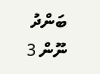ބަންދު ނޫން 3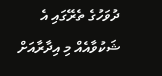ދުވަހުގެ ތެރޭގައި އެ ޝަކުވާއެއް މި އިދާރާއަށް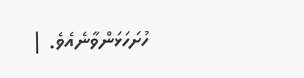ހުށަހަޅަންވާނެއެވެ. |